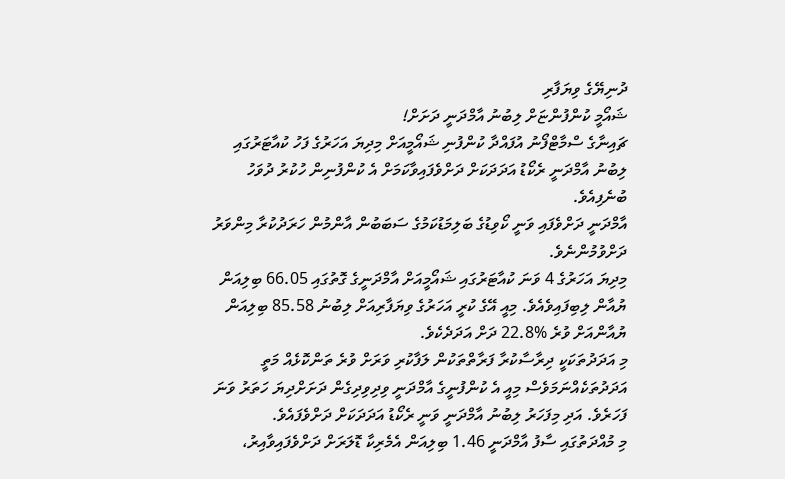ދުނިޔޭގެ ވިޔަފާރި
ޝައޯމީ ކުންފުންޏަށް ލިބުނު އާމްދަނީ ދަށަށް!
ޗައިނާގެ ސްމާޓްފޯނު އުފައްދާ ކުންފުނި ޝައޯމީއަށް މިދިޔަ އަހަރުގެ ފަހު ކުއާޓަރުގައި ލިބުނު އާމްދަނީ ރެކޯޑު އަދަދަކަށް ދަށްވެފައިވާކަމަށް އެ ކުންފުނިން ހުކުރު ދުވަހު ބުނެފިއެވެ.
އާމްދަނީ ދަށްވެފައި ވަނީ ކޯވިޑުގެ ބަލިމަޑުކަމުގެ ސަބަބުން އާންމުން ހަރަދުކުރާ މިންވަރު ދަށްވުމުންނެވެ.
މިދިޔަ އަހަރުގެ 4 ވަނަ ކުއާޓަރުގައި ޝައޯމީއަށް އާމްދަނީގެ ގޮތުގައި 66.05 ބިލިއަން ޔުއާން ލިބިފައިވެއެވެ. މިއީ އޭގެ ކުރީ އަހަރުގެ ވިޔަފާރިއަށް ލިބުނު 85.58 ބިލިއަން ޔުއާންއަށް ވުރެ %22.8 ދަށް އަދަދެކެވެ.
މި އަދަދުތަކަކީ ދިރާސާކުރާ ފަރާތްތަކުން ލަފާކުރި ވަރަށް ވުރެ ތަންކޮޅެއް މަތީ އަދަދުތަކެއްނަމަވެސް މިއީ އެ ކުންފުނީގެ އާމްދަނީ ވިދިވިދިގެން ދަށަށްދިޔަ ހަތަރު ވަނަ ފަހަރެވެ. އަދި މިފަހަރު ލިބުނު އާމްދަނީ ވަނީ ރެކޯޑު އަދަދަކަށް ދަށްވެފައެވެ.
މި މުއްދަތުގައި ސާފު އާމްދަނީ 1.46 ބިލިއަން އެމެރިކާ ޑޮލަރަށް ދަށްވެފައިވާއިރު،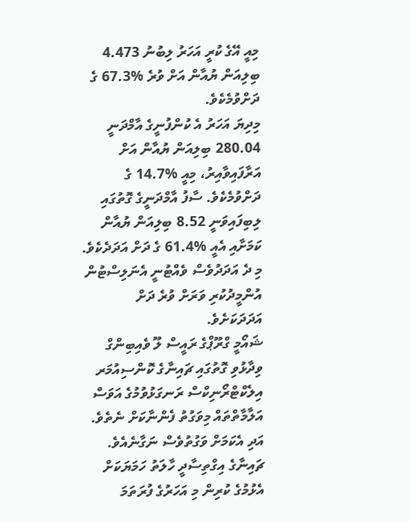މިއީ އޭގެ ކުރީ އަހަރު ލިބުނު 4.473 ބިލިއަން ޔުއާން އަށް ވުރެ %67.3 ގެ ދަށްވުމެކެވެ.
މިދިޔަ އަހަރު އެ ކުންފުނީގެ އާމްދަނީ 280.04 ބިލިއަން ޔުއާން އަށް އަރާފައިވާއިރު، މިއީ %14.7 ގެ ދަށްވުމެކެވެ. ސާފު އާމްދަނީގެ ގޮތުގައި ލިބިފައިވަނީ 8.52 ބިލިއަން ޔުއާން ކަމަށާއި އެއީ %61.4 ގެ ދަށް އަދަދެކެވެ. މި ދެ އަދަދުވެސް ވެއްޓުނީ އެނަލިސްޓުން އުންމީދުކުރި ވަރަށް ވުރެ ދަށް އަދަދަކަށެވެ.
ޝައޯމީ ގްރޫޕްގެ ރައީސް ލޫ ވެއިބިންގް ވިދާޅުވި ގޮތުގައި ޗައިނާގެ ކޮންސިއުމަރ އިލެކްޓްރޯނިކްސް ރަނގަޅުވުމުގެ އަވަސް އަލާމާތްތައް މިވަގުތު ފެންނާކަށް ނެތެވެ. އަދި އެކަމަށް ވަގުތުވެސް ނަގާނެއެވެ.
ޗައިނާގެ އިގްތިސާދީ ހާލަތު ހަމަޔަކަށް އެޅުމުގެ ކުރިން މި އަހަރުގެ ފުރަތަމަ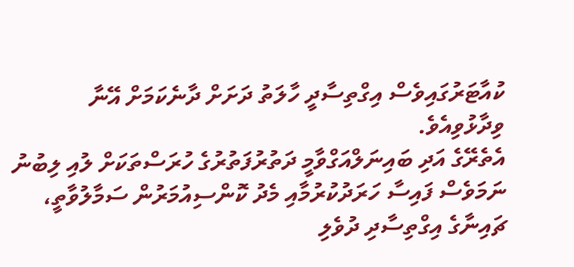ކުއާޓަރުގައިވެސް އިގްތިސާދީ ހާލަތު ދަށަށް ދާނެކަމަށް އޭނާ ވިދާޅުވިއެވެ.
އެތެރޭގެ އަދި ބައިނަލްއަގްވާމީ ދަތުރުފަތުރުގެ ހުރަސްތަކަށް ލުއި ލިބުނު ނަމަވެސް ފައިސާ ހަރަދުކުރުމާއި މެދު ކޮންސިއުމަރުން ސަމާލުވާތީ، ޗައިނާގެ އިގްތިސާދި ދުވެލި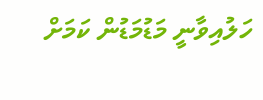ހަލުއިވާނީ މަޑުމަޑުން ކަމަށް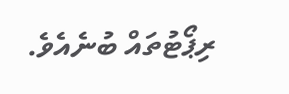ރިޕޯޓުތައް ބުނެއެވެ.